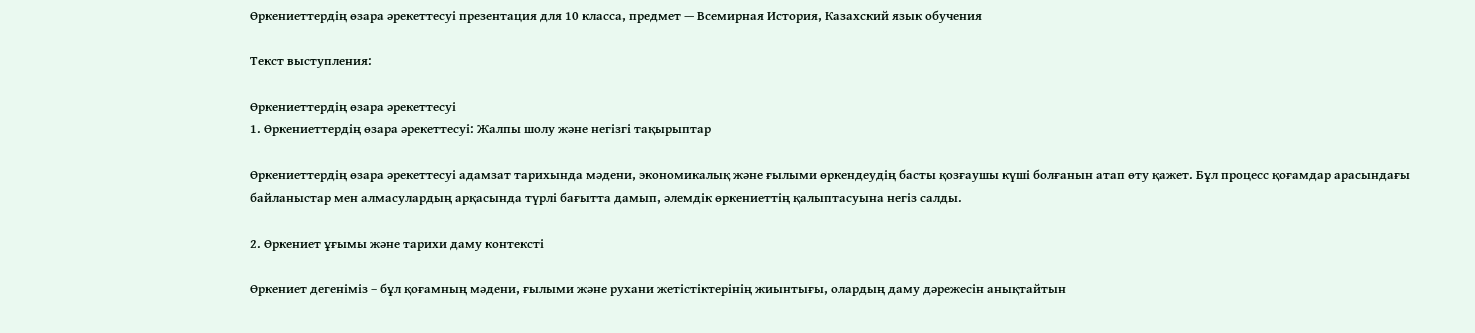Өркениеттердің өзара әрекеттесуі презентация для 10 класса, предмет — Всемирная История, Казахский язык обучения

Текст выступления:

Өркениеттердің өзара әрекеттесуі
1. Өркениеттердің өзара әрекеттесуі: Жалпы шолу және негізгі тақырыптар

Өркениеттердің өзара әрекеттесуі адамзат тарихында мәдени, экономикалық және ғылыми өркендеудің басты қозғаушы күші болғанын атап өту қажет. Бұл процесс қоғамдар арасындағы байланыстар мен алмасулардың арқасында түрлі бағытта дамып, әлемдік өркениеттің қалыптасуына негіз салды.

2. Өркениет ұғымы және тарихи даму контексті

Өркениет дегеніміз – бұл қоғамның мәдени, ғылыми және рухани жетістіктерінің жиынтығы, олардың даму дәрежесін анықтайтын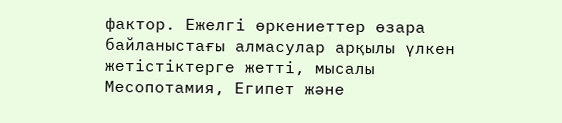фактор. Ежелгі өркениеттер өзара байланыстағы алмасулар арқылы үлкен жетістіктерге жетті, мысалы Месопотамия, Египет және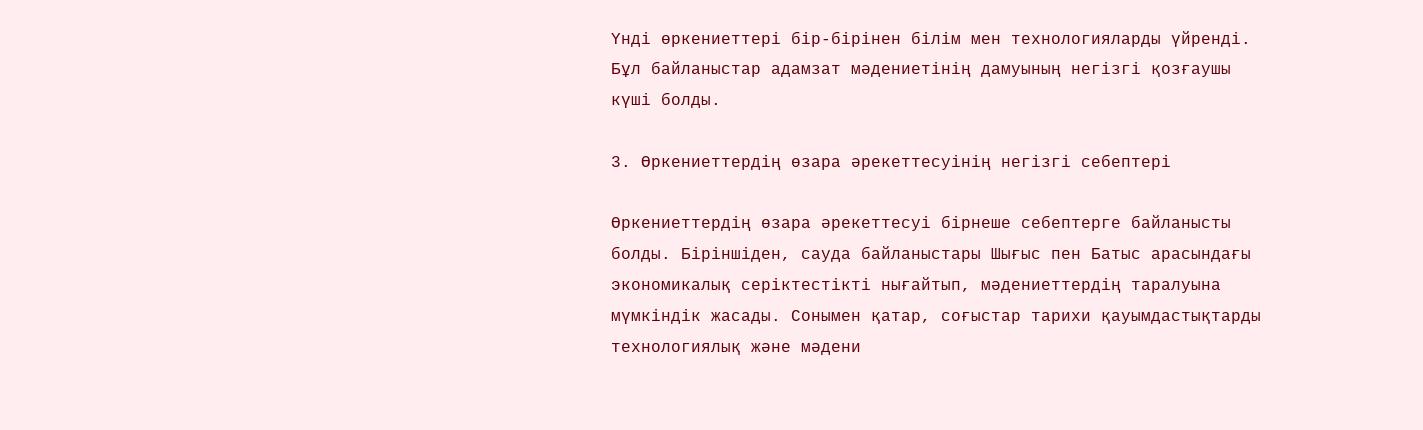Үнді өркениеттері бір-бірінен білім мен технологияларды үйренді. Бұл байланыстар адамзат мәдениетінің дамуының негізгі қозғаушы күші болды.

3. Өркениеттердің өзара әрекеттесуінің негізгі себептері

Өркениеттердің өзара әрекеттесуі бірнеше себептерге байланысты болды. Біріншіден, сауда байланыстары Шығыс пен Батыс арасындағы экономикалық серіктестікті нығайтып, мәдениеттердің таралуына мүмкіндік жасады. Сонымен қатар, соғыстар тарихи қауымдастықтарды технологиялық және мәдени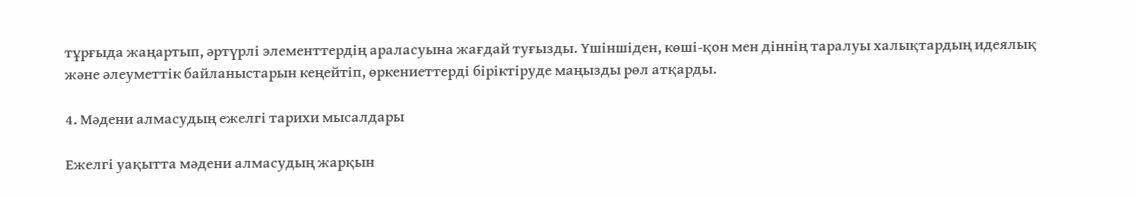тұрғыда жаңартып, әртүрлі элементтердің араласуына жағдай туғызды. Үшіншіден, көші-қон мен діннің таралуы халықтардың идеялық және әлеуметтік байланыстарын кеңейтіп, өркениеттерді біріктіруде маңызды рөл атқарды.

4. Мәдени алмасудың ежелгі тарихи мысалдары

Ежелгі уақытта мәдени алмасудың жарқын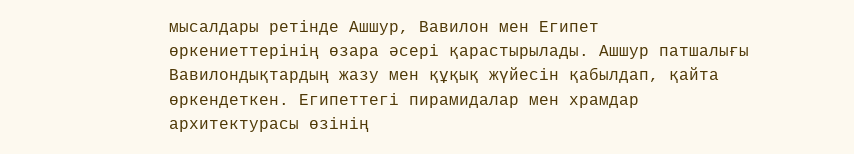мысалдары ретінде Ашшур, Вавилон мен Египет өркениеттерінің өзара әсері қарастырылады. Ашшур патшалығы Вавилондықтардың жазу мен құқық жүйесін қабылдап, қайта өркендеткен. Египеттегі пирамидалар мен храмдар архитектурасы өзінің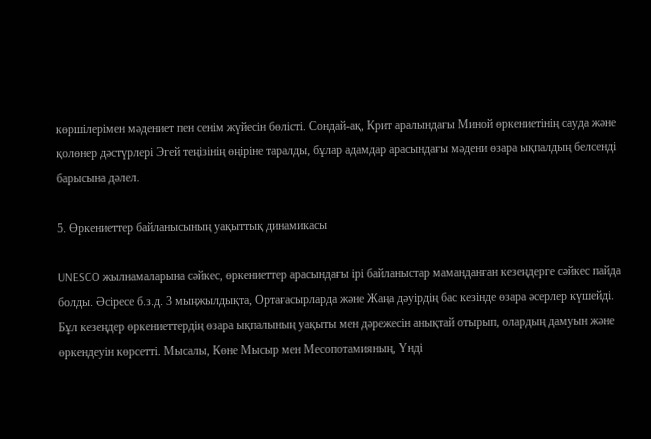көршілерімен мәдениет пен сенім жүйесін бөлісті. Сондай-ақ, Крит аралындағы Миной өркениетінің сауда және қолөнер дәстүрлері Эгей теңізінің өңіріне таралды, бұлар адамдар арасындағы мәдени өзара ықпалдың белсенді барысына дәлел.

5. Өркениеттер байланысының уақыттық динамикасы

UNESCO жылнамаларына сәйкес, өркениеттер арасындағы ірі байланыстар маманданған кезеңдерге сәйкес пайда болды. Әсіресе б.з.д. 3 мыңжылдықта, Ортағасырларда және Жаңа дәуірдің бас кезінде өзара әсерлер күшейді. Бұл кезеңдер өркениеттердің өзара ықпалының уақыты мен дәрежесін анықтай отырып, олардың дамуын және өркендеуін көрсетті. Мысалы, Көне Мысыр мен Месопотамияның, Үнді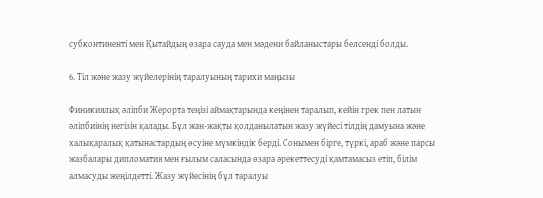субконтиненті мен Қытайдың өзара сауда мен мәдени байланыстары белсенді болды.

6. Тіл және жазу жүйелерінің таралуының тарихи маңызы

Финикиялық әліпби Жерорта теңізі аймақтарында кеңінен таралып, кейін грек пен латын әліпбиінің негізін қалады. Бұл жан-жақты қолданылатын жазу жүйесі тілдің дамуына және халықаралық қатынастардың өсуіне мүмкіндік берді. Сонымен бірге, түркі, араб және парсы жазбалары дипломатия мен ғылым саласында өзара әрекеттесуді қамтамасыз етіп, білім алмасуды жеңілдетті. Жазу жүйесінің бұл таралуы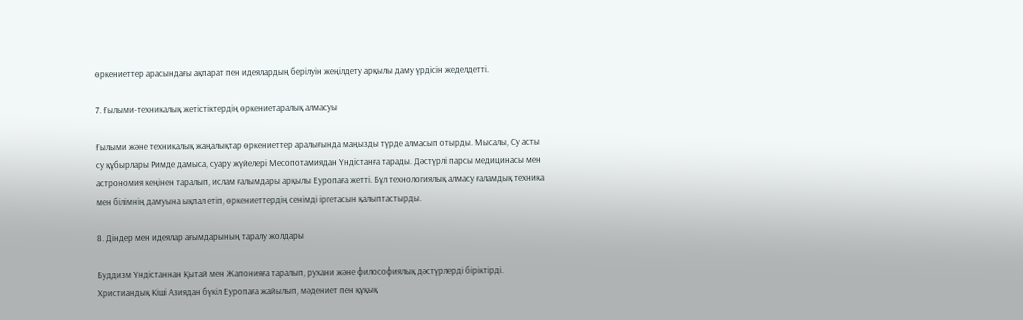өркениеттер арасындағы ақпарат пен идеялардың берілуін жеңілдету арқылы даму үрдісін жеделдетті.

7. Ғылыми-техникалық жетістіктердің өркениетаралық алмасуы

Ғылыми және техникалық жаңалықтар өркениеттер аралығында маңызды түрде алмасып отырды. Мысалы, Су асты су құбырлары Римде дамыса, суару жүйелері Месопотамиядан Үндістанға тарады. Дәстүрлі парсы медицинасы мен астрономия кеңінен таралып, ислам ғалымдары арқылы Еуропаға жетті. Бұл технологиялық алмасу ғаламдық техника мен білімнің дамуына ықпал етіп, өркениеттердің сенімді іргетасын қалыптастырды.

8. Діндер мен идеялар ағымдарының таралу жолдары

Буддизм Үндістаннан Қытай мен Жапонияға таралып, рухани және философиялық дәстүрлерді біріктірді. Христиандық Кіші Азиядан бүкіл Еуропаға жайылып, мәдениет пен құқық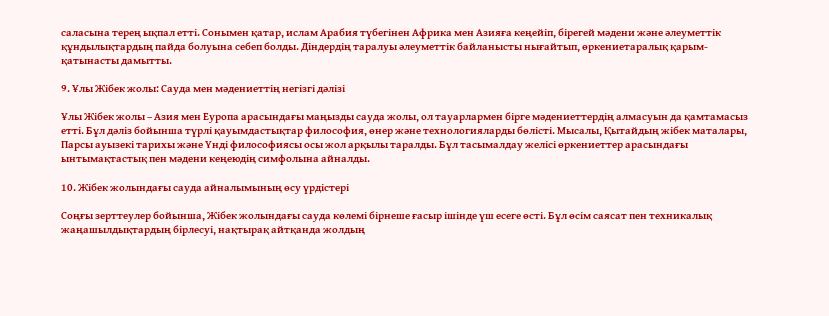саласына терең ықпал етті. Сонымен қатар, ислам Арабия түбегінен Африка мен Азияға кеңейіп, бірегей мәдени және әлеуметтік құндылықтардың пайда болуына себеп болды. Діндердің таралуы әлеуметтік байланысты нығайтып, өркениетаралық қарым-қатынасты дамытты.

9. Ұлы Жібек жолы: Сауда мен мәдениеттің негізгі дәлізі

Ұлы Жібек жолы – Азия мен Еуропа арасындағы маңызды сауда жолы, ол тауарлармен бірге мәдениеттердің алмасуын да қамтамасыз етті. Бұл дәліз бойынша түрлі қауымдастықтар философия, өнер және технологияларды бөлісті. Мысалы, Қытайдың жібек маталары, Парсы ауызекі тарихы және Үнді философиясы осы жол арқылы таралды. Бұл тасымалдау желісі өркениеттер арасындағы ынтымақтастық пен мәдени кеңеюдің симфолына айналды.

10. Жібек жолындағы сауда айналымының өсу үрдістері

Соңғы зерттеулер бойынша, Жібек жолындағы сауда көлемі бірнеше ғасыр ішінде үш есеге өсті. Бұл өсім саясат пен техникалық жаңашылдықтардың бірлесуі, нақтырақ айтқанда жолдың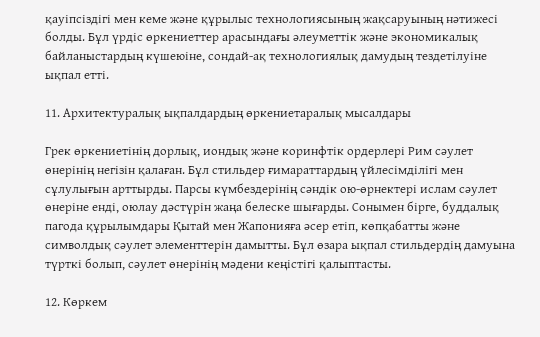қауіпсіздігі мен кеме және құрылыс технологиясының жақсаруының нәтижесі болды. Бұл үрдіс өркениеттер арасындағы әлеуметтік және экономикалық байланыстардың күшеюіне, сондай-ақ технологиялық дамудың тездетілуіне ықпал етті.

11. Архитектуралық ықпалдардың өркениетаралық мысалдары

Грек өркениетінің дорлық, иондық және коринфтік ордерлері Рим сәулет өнерінің негізін қалаған. Бұл стильдер ғимараттардың үйлесімділігі мен сұлулығын арттырды. Парсы күмбездерінің сәндік ою-өрнектері ислам сәулет өнеріне енді, оюлау дәстүрін жаңа белеске шығарды. Сонымен бірге, буддалық пагода құрылымдары Қытай мен Жапонияға әсер етіп, көпқабатты және символдық сәулет элементтерін дамытты. Бұл өзара ықпал стильдердің дамуына түрткі болып, сәулет өнерінің мәдени кеңістігі қалыптасты.

12. Көркем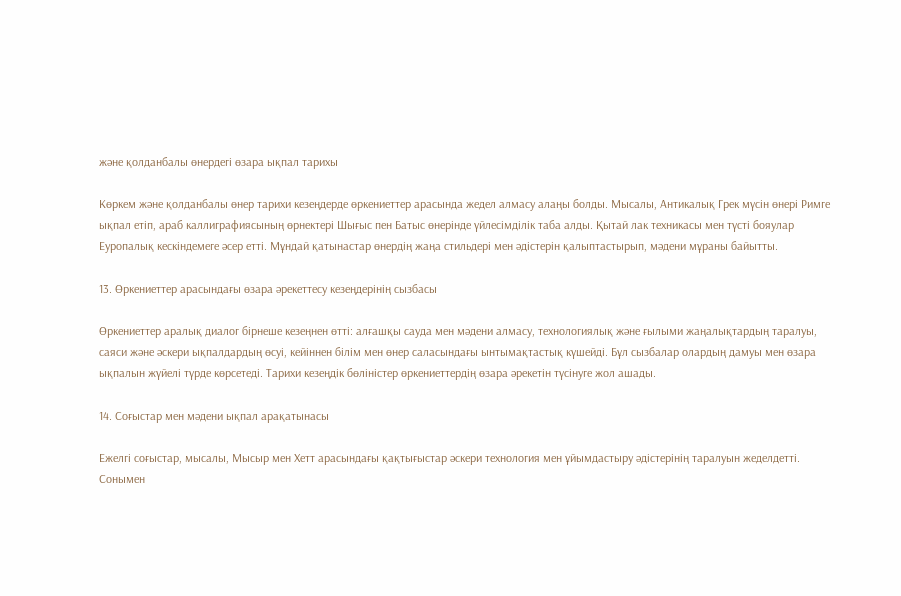және қолданбалы өнердегі өзара ықпал тарихы

Көркем және қолданбалы өнер тарихи кезеңдерде өркениеттер арасында жедел алмасу алаңы болды. Мысалы, Антикалық Грек мүсін өнері Римге ықпал етіп, араб каллиграфиясының өрнектері Шығыс пен Батыс өнерінде үйлесімділік таба алды. Қытай лак техникасы мен түсті бояулар Еуропалық кескіндемеге әсер етті. Мұндай қатынастар өнердің жаңа стильдері мен әдістерін қалыптастырып, мәдени мұраны байытты.

13. Өркениеттер арасындағы өзара әрекеттесу кезеңдерінің сызбасы

Өркениеттер аралық диалог бірнеше кезеңнен өтті: алғашқы сауда мен мәдени алмасу, технологиялық және ғылыми жаңалықтардың таралуы, саяси және әскери ықпалдардың өсуі, кейіннен білім мен өнер саласындағы ынтымақтастық күшейді. Бұл сызбалар олардың дамуы мен өзара ықпалын жүйелі түрде көрсетеді. Тарихи кезеңдік бөліністер өркениеттердің өзара әрекетін түсінуге жол ашады.

14. Соғыстар мен мәдени ықпал арақатынасы

Ежелгі соғыстар, мысалы, Мысыр мен Хетт арасындағы қақтығыстар әскери технология мен ұйымдастыру әдістерінің таралуын жеделдетті. Сонымен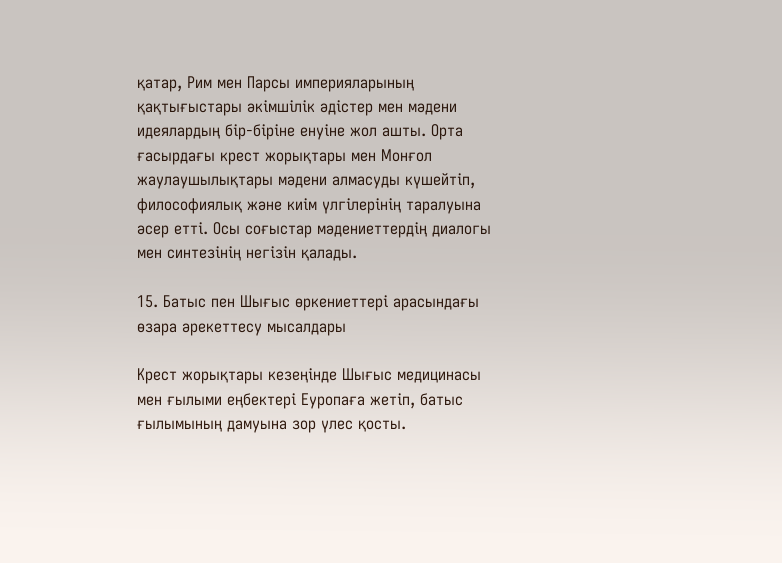қатар, Рим мен Парсы империяларының қақтығыстары әкімшілік әдістер мен мәдени идеялардың бір-біріне енуіне жол ашты. Орта ғасырдағы крест жорықтары мен Монғол жаулаушылықтары мәдени алмасуды күшейтіп, философиялық және киім үлгілерінің таралуына әсер етті. Осы соғыстар мәдениеттердің диалогы мен синтезінің негізін қалады.

15. Батыс пен Шығыс өркениеттері арасындағы өзара әрекеттесу мысалдары

Крест жорықтары кезеңінде Шығыс медицинасы мен ғылыми еңбектері Еуропаға жетіп, батыс ғылымының дамуына зор үлес қосты.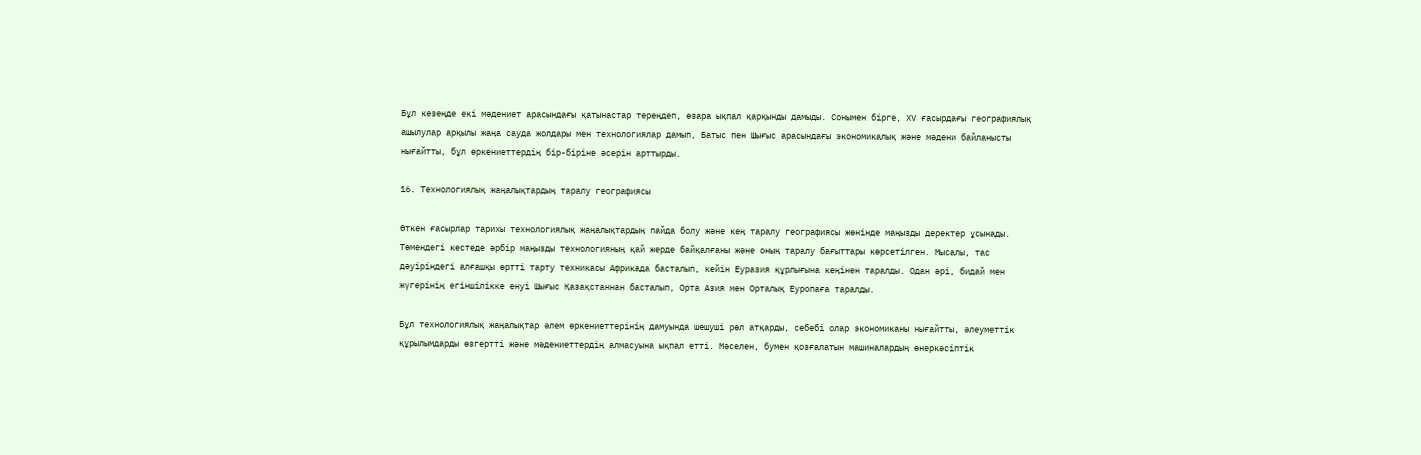Бұл кезеңде екі мәдениет арасындағы қатынастар тереңдеп, өзара ықпал қарқынды дамыды. Сонымен бірге, XV ғасырдағы географиялық ашылулар арқылы жаңа сауда жолдары мен технологиялар дамып, Батыс пен Шығыс арасындағы экономикалық және мәдени байланысты нығайтты, бұл өркениеттердің бір-біріне әсерін арттырды.

16. Технологиялық жаңалықтардың таралу географиясы

Өткен ғасырлар тарихы технологиялық жаңалықтардың пайда болу және кең таралу географиясы жөнінде маңызды деректер ұсынады. Төмендегі кестеде әрбір маңызды технологияның қай жерде байқалғаны және оның таралу бағыттары көрсетілген. Мысалы, тас дәуіріндегі алғашқы өртті тарту техникасы Африкада басталып, кейін Еуразия құрлығына кеңінен таралды. Одан әрі, бидай мен жүгерінің егіншілікке енуі Шығыс Қазақстаннан басталып, Орта Азия мен Орталық Еуропаға таралды.

Бұл технологиялық жаңалықтар әлем өркениеттерінің дамуында шешуші рөл атқарды, себебі олар экономиканы нығайтты, әлеуметтік құрылымдарды өзгертті және мәдениеттердің алмасуына ықпал етті. Мәселен, бумен қозғалатын машиналардың өнеркәсіптік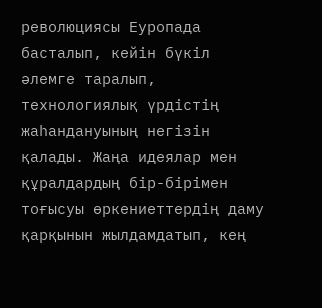революциясы Еуропада басталып, кейін бүкіл әлемге таралып, технологиялық үрдістің жаһандануының негізін қалады. Жаңа идеялар мен құралдардың бір-бірімен тоғысуы өркениеттердің даму қарқынын жылдамдатып, кең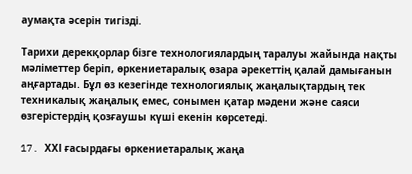аумақта әсерін тигізді.

Тарихи дерекқорлар бізге технологиялардың таралуы жайында нақты мәліметтер беріп, өркениетаралық өзара әрекеттің қалай дамығанын аңғартады. Бұл өз кезегінде технологиялық жаңалықтардың тек техникалық жаңалық емес, сонымен қатар мәдени және саяси өзгерістердің қозғаушы күші екенін көрсетеді.

17. XXІ ғасырдағы өркениетаралық жаңа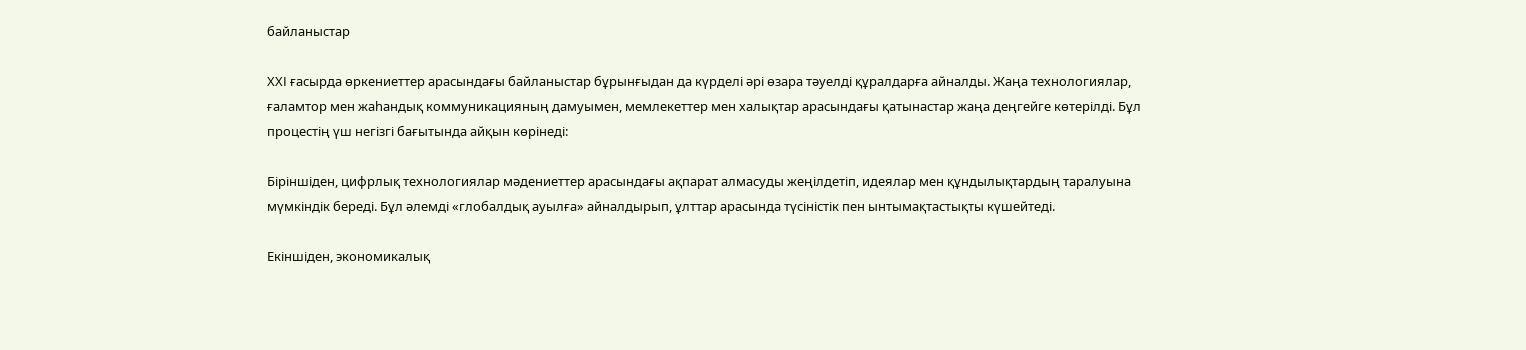байланыстар

XXІ ғасырда өркениеттер арасындағы байланыстар бұрынғыдан да күрделі әрі өзара тәуелді құралдарға айналды. Жаңа технологиялар, ғаламтор мен жаһандық коммуникацияның дамуымен, мемлекеттер мен халықтар арасындағы қатынастар жаңа деңгейге көтерілді. Бұл процестің үш негізгі бағытында айқын көрінеді:

Біріншіден, цифрлық технологиялар мәдениеттер арасындағы ақпарат алмасуды жеңілдетіп, идеялар мен құндылықтардың таралуына мүмкіндік береді. Бұл әлемді «глобалдық ауылға» айналдырып, ұлттар арасында түсіністік пен ынтымақтастықты күшейтеді.

Екіншіден, экономикалық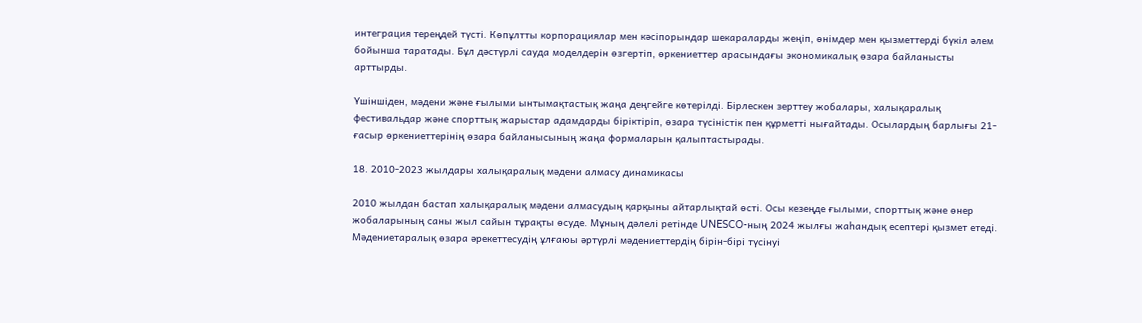интеграция тереңдей түсті. Көпұлтты корпорациялар мен кәсіпорындар шекараларды жеңіп, өнімдер мен қызметтерді бүкіл әлем бойынша таратады. Бұл дәстүрлі сауда моделдерін өзгертіп, өркениеттер арасындағы экономикалық өзара байланысты арттырды.

Үшіншіден, мәдени және ғылыми ынтымақтастық жаңа деңгейге көтерілді. Бірлескен зерттеу жобалары, халықаралық фестивальдар және спорттық жарыстар адамдарды біріктіріп, өзара түсіністік пен құрметті нығайтады. Осылардың барлығы 21-ғасыр өркениеттерінің өзара байланысының жаңа формаларын қалыптастырады.

18. 2010-2023 жылдары халықаралық мәдени алмасу динамикасы

2010 жылдан бастап халықаралық мәдени алмасудың қарқыны айтарлықтай өсті. Осы кезеңде ғылыми, спорттық және өнер жобаларының саны жыл сайын тұрақты өсуде. Мұның дәлелі ретінде UNESCO-ның 2024 жылғы жаһандық есептері қызмет етеді. Мәдениетаралық өзара әрекеттесудің ұлғаюы әртүрлі мәдениеттердің бірін-бірі түсінуі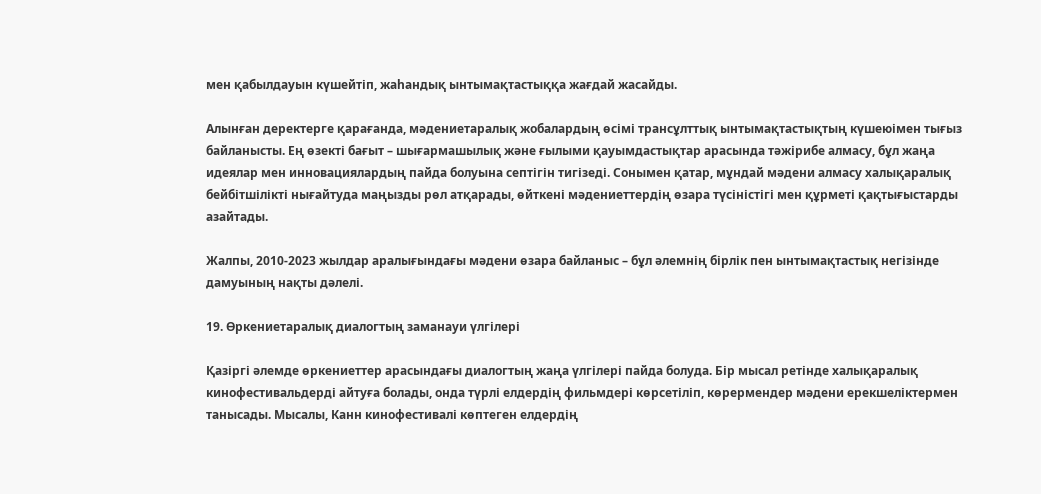мен қабылдауын күшейтіп, жаһандық ынтымақтастыққа жағдай жасайды.

Алынған деректерге қарағанда, мәдениетаралық жобалардың өсімі трансұлттық ынтымақтастықтың күшеюімен тығыз байланысты. Ең өзекті бағыт – шығармашылық және ғылыми қауымдастықтар арасында тәжірибе алмасу, бұл жаңа идеялар мен инновациялардың пайда болуына септігін тигізеді. Сонымен қатар, мұндай мәдени алмасу халықаралық бейбітшілікті нығайтуда маңызды рөл атқарады, өйткені мәдениеттердің өзара түсіністігі мен құрметі қақтығыстарды азайтады.

Жалпы, 2010-2023 жылдар аралығындағы мәдени өзара байланыс – бұл әлемнің бірлік пен ынтымақтастық негізінде дамуының нақты дәлелі.

19. Өркениетаралық диалогтың заманауи үлгілері

Қазіргі әлемде өркениеттер арасындағы диалогтың жаңа үлгілері пайда болуда. Бір мысал ретінде халықаралық кинофестивальдерді айтуға болады, онда түрлі елдердің фильмдері көрсетіліп, көрермендер мәдени ерекшеліктермен танысады. Мысалы, Канн кинофестивалі көптеген елдердің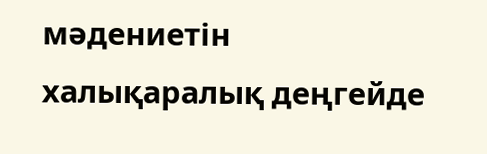мәдениетін халықаралық деңгейде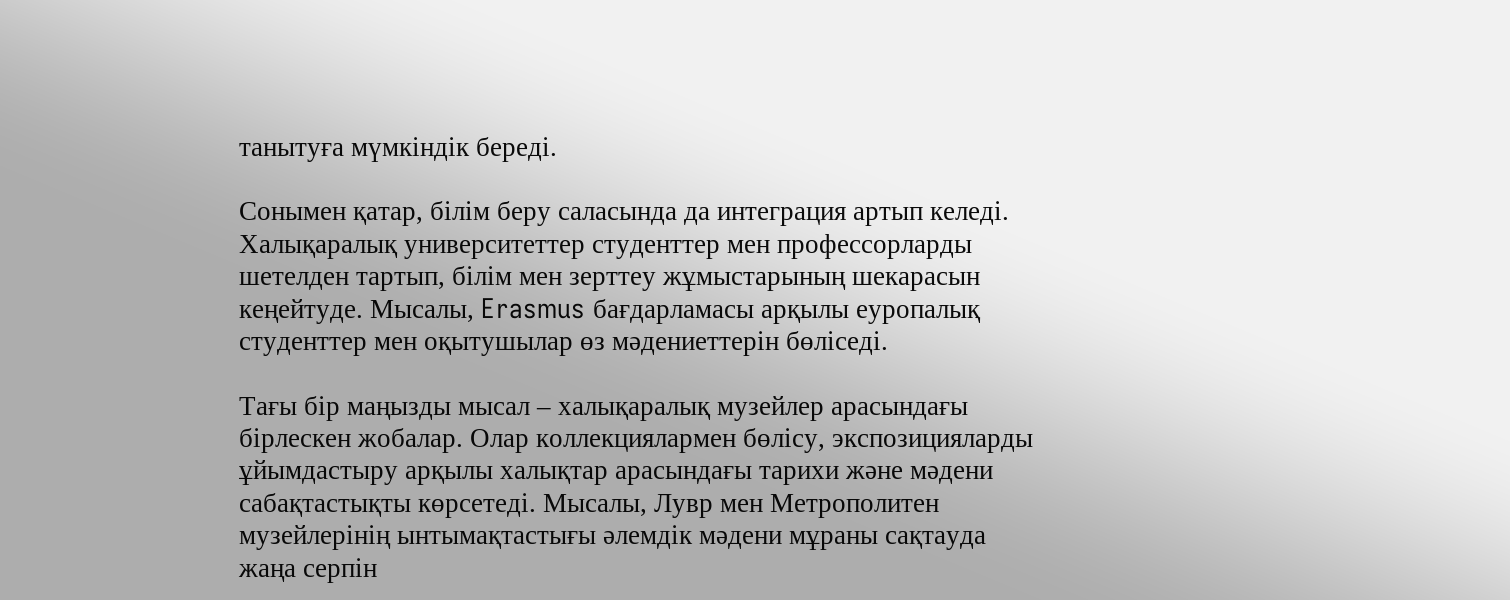танытуға мүмкіндік береді.

Сонымен қатар, білім беру саласында да интеграция артып келеді. Халықаралық университеттер студенттер мен профессорларды шетелден тартып, білім мен зерттеу жұмыстарының шекарасын кеңейтуде. Мысалы, Erasmus бағдарламасы арқылы еуропалық студенттер мен оқытушылар өз мәдениеттерін бөліседі.

Тағы бір маңызды мысал – халықаралық музейлер арасындағы бірлескен жобалар. Олар коллекциялармен бөлісу, экспозицияларды ұйымдастыру арқылы халықтар арасындағы тарихи және мәдени сабақтастықты көрсетеді. Мысалы, Лувр мен Метрополитен музейлерінің ынтымақтастығы әлемдік мәдени мұраны сақтауда жаңа серпін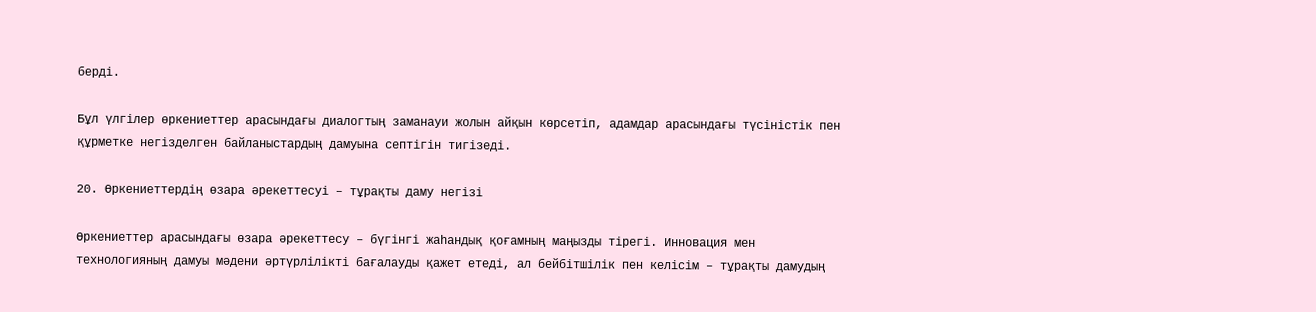берді.

Бұл үлгілер өркениеттер арасындағы диалогтың заманауи жолын айқын көрсетіп, адамдар арасындағы түсіністік пен құрметке негізделген байланыстардың дамуына септігін тигізеді.

20. Өркениеттердің өзара әрекеттесуі – тұрақты даму негізі

Өркениеттер арасындағы өзара әрекеттесу – бүгінгі жаһандық қоғамның маңызды тірегі. Инновация мен технологияның дамуы мәдени әртүрлілікті бағалауды қажет етеді, ал бейбітшілік пен келісім – тұрақты дамудың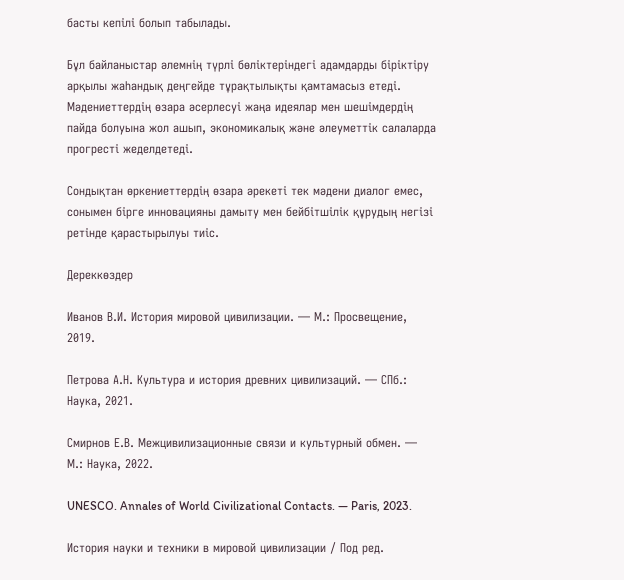басты кепілі болып табылады.

Бұл байланыстар әлемнің түрлі бөліктеріндегі адамдарды біріктіру арқылы жаһандық деңгейде тұрақтылықты қамтамасыз етеді. Мәдениеттердің өзара әсерлесуі жаңа идеялар мен шешімдердің пайда болуына жол ашып, экономикалық және әлеуметтік салаларда прогресті жеделдетеді.

Сондықтан өркениеттердің өзара әрекеті тек мәдени диалог емес, сонымен бірге инновацияны дамыту мен бейбітшілік құрудың негізі ретінде қарастырылуы тиіс.

Дереккөздер

Иванов В.И. История мировой цивилизации. — М.: Просвещение, 2019.

Петрова А.Н. Культура и история древних цивилизаций. — СПб.: Наука, 2021.

Смирнов Е.В. Межцивилизационные связи и культурный обмен. — М.: Наука, 2022.

UNESCO. Annales of World Civilizational Contacts. — Paris, 2023.

История науки и техники в мировой цивилизации / Под ред.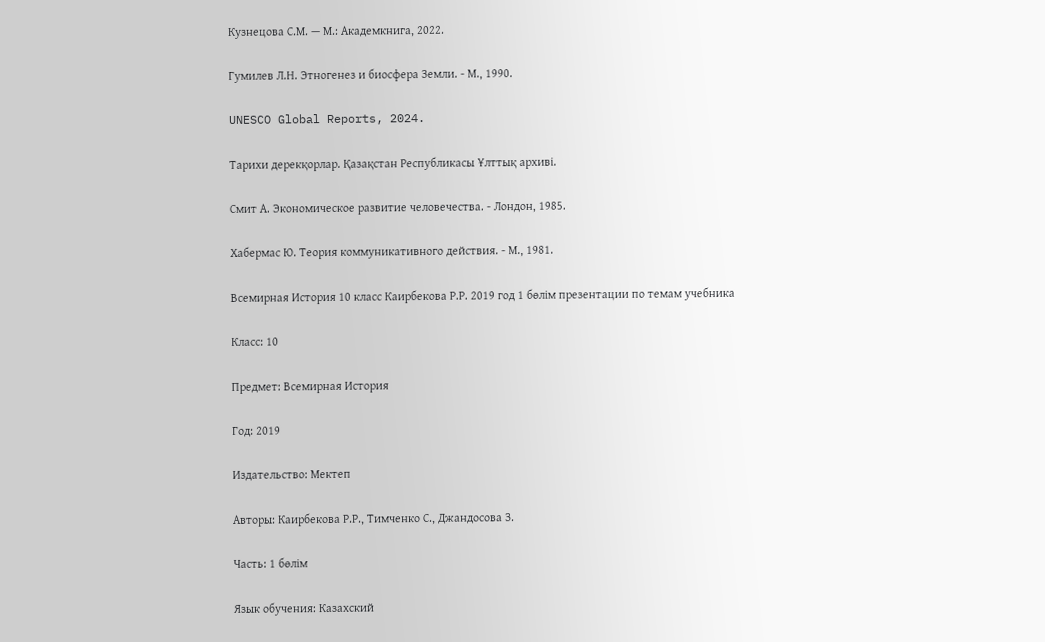Кузнецова С.М. — М.: Академкнига, 2022.

Гумилев Л.Н. Этногенез и биосфера Земли. - М., 1990.

UNESCO Global Reports, 2024.

Тарихи дерекқорлар. Қазақстан Республикасы Ұлттық архиві.

Смит А. Экономическое развитие человечества. - Лондон, 1985.

Хабермас Ю. Теория коммуникативного действия. - М., 1981.

Всемирная История 10 класс Каирбекова Р.Р. 2019 год 1 бөлім презентации по темам учебника

Класс: 10

Предмет: Всемирная История

Год: 2019

Издательство: Мектеп

Авторы: Каирбекова Р.Р., Тимченко С., Джандосова З.

Часть: 1 бөлім

Язык обучения: Казахский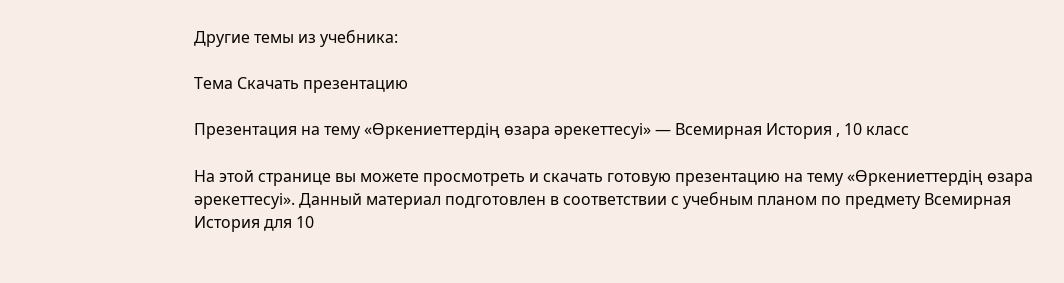Другие темы из учебника:

Тема Скачать презентацию

Презентация на тему «Өркениеттердің өзара әрекеттесуі» — Всемирная История , 10 класс

На этой странице вы можете просмотреть и скачать готовую презентацию на тему «Өркениеттердің өзара әрекеттесуі». Данный материал подготовлен в соответствии с учебным планом по предмету Всемирная История для 10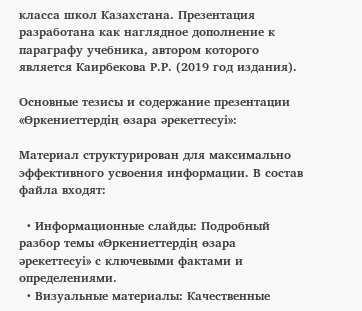класса школ Казахстана. Презентация разработана как наглядное дополнение к параграфу учебника, автором которого является Каирбекова Р.Р. (2019 год издания).

Основные тезисы и содержание презентации «Өркениеттердің өзара әрекеттесуі»:

Материал структурирован для максимально эффективного усвоения информации. В состав файла входят:

  • Информационные слайды: Подробный разбор темы «Өркениеттердің өзара әрекеттесуі» с ключевыми фактами и определениями.
  • Визуальные материалы: Качественные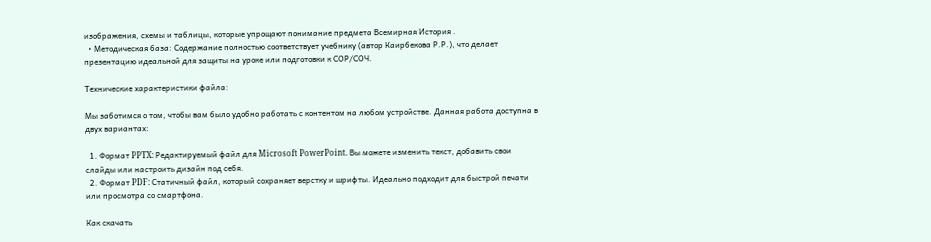изображения, схемы и таблицы, которые упрощают понимание предмета Всемирная История .
  • Методическая база: Содержание полностью соответствует учебнику (автор Каирбекова Р.Р.), что делает презентацию идеальной для защиты на уроке или подготовки к СОР/СОЧ.

Технические характеристики файла:

Мы заботимся о том, чтобы вам было удобно работать с контентом на любом устройстве. Данная работа доступна в двух вариантах:

  1. Формат PPTX: Редактируемый файл для Microsoft PowerPoint. Вы можете изменить текст, добавить свои слайды или настроить дизайн под себя.
  2. Формат PDF: Статичный файл, который сохраняет верстку и шрифты. Идеально подходит для быстрой печати или просмотра со смартфона.

Как скачать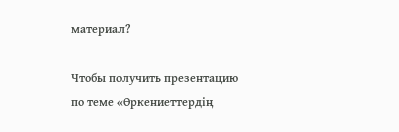материал?

Чтобы получить презентацию по теме «Өркениеттердің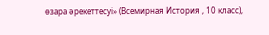өзара әрекеттесуі» (Всемирная История , 10 класс),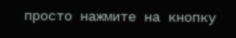просто нажмите на кнопку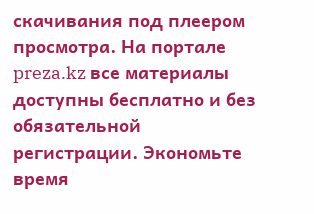скачивания под плеером просмотра. На портале preza.kz все материалы доступны бесплатно и без обязательной регистрации. Экономьте время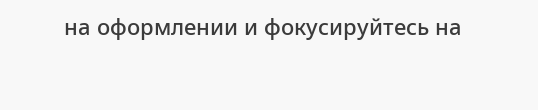на оформлении и фокусируйтесь на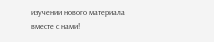изучении нового материала вместе с нами!